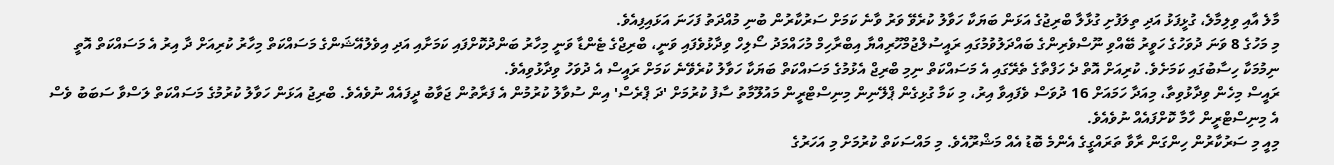މާލެ އާއި ވިލިމާލެ، ގުޅީފަޅު އަދި ތިލަފުށި ގުޅާލާ ބްރިޖުގެ އަޅަން ބަޔަކާ ހަވާލު ކުރެވޭ ވަރު ވާނެ ކަމަށް ސަރުކާރުން ބުނި މުއްދަތު ފަހަނަ އަޅައިފިއެވެ.
މި މަހުގެ 8 ވަނަ ދުވަހުގެ ހަވީރު ބޭއްވި ނޫސްވެރިންގެ ބައްދަލުވުމުގައި ރައީސުލްޖުމްހޫރިއްޔާ އިބްރާހިމް މުހައްމަދު ސޯލިހް ވިދާޅުވެފައި ވަނީ، ބްރިޖްގެ ޓެންޑާ ވަނީ މިހާރު ބަންދުކޮށްފައި ކަމަށާއި އަދި އިވެލުއޭޝަންގެ މަސައްކަތް މިހާރު ކުރިއަށް ދާ އިރު އެ މަސައްކަތް އޮތީ ނިމުމަކާ ހިސާބުގައި ކަމަށެވެ. ކުރިއަށް އޮތް ދެ ހަފްތާގެ ތެރޭގައި އެ މަސައްކަތް ނިމި ބްރިޖް އެޅުމުގެ މަސައްކަތް ބަޔަކާ ހަވާލު ކުރެވޭނެ ކަމަށް ރައީސް އެ ދުވަހު ވިދާޅުވިއެވެ.
ރައީސް މިހެން ވިދާޅުވިތާ، މިއަދާ ހަމައަށް 16 ދުވަސް ވެފައިވާ އިރު، މި ކަމާ ގުޅިގެން ޕްލޭނިން މިނިސްޓްރީން މައުލޫމާތު ސާފު ކުރުމަށް 'ދަ ޕްރެސް' އިން ސުވާލު ކުރުމުން އެ ފަރާތުން ޖަވާބު ދީފައެއް ނުވެއެވެ. ބްރިޖު އަޅަން ހަވާލު ކުރުމުގެ މަސައްކަތް ލަސްވާ ސަބަބު ވެސް އެ މިނިސްޓްރީން ހާމާ ކޮށްފައެއް ނުވެއެވެ.
މިއީ މި ސަރުކާރުން ހިންގަން ރާވާ ތަރައްގީގެ އެންމެ ބޮޑު އެއް މަޝްރޫއެވެ. މި މައްސަކަތް ކުރުމަށް މި އަހަރުގެ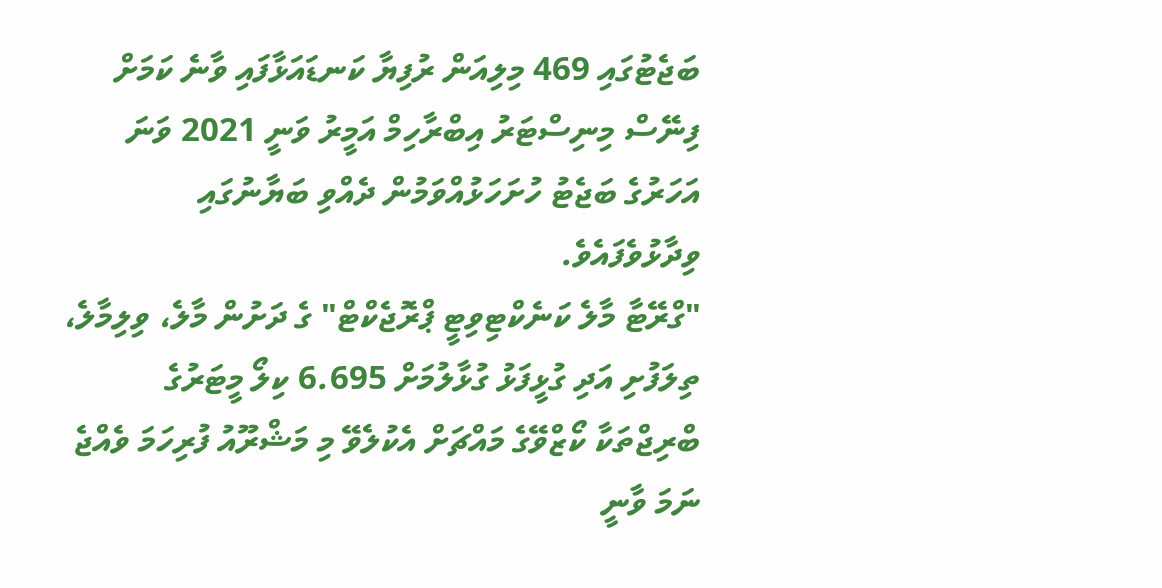ބަޖެޓުގައި 469 މިލިއަން ރުފިޔާ ކަނޑައަޅާފައި ވާނެ ކަމަށް ފިނޭސް މިނިސްޓަރު އިބްރާހިމް އަމީރު ވަނީ 2021 ވަނަ އަހަރުގެ ބަޖެޓު ހުށަހަޅުއްވަމުން ދެއްވި ބަޔާނުގައި ވިދާޅުވެފައެވެ.
"ގްރޭޓާ މާލެ ކަނެކްޓިވިޓީ ޕްރޮޖެކްޓް" ގެ ދަށުން މާލެ، ވިލިމާލެ، ތިލަފުށި އަދި ގުޅީފަޅު ގުޅާލުމަށް 6.695 ކިލޯ މީޓަރުގެ ބްރިޖްތަކާ ކޯޒްވޭގެ މައްޗަށް އެކުލެވޭ މި މަޝްރޫއު ފުރިހަމަ ވެއްޖެ ނަމަ ވާނީ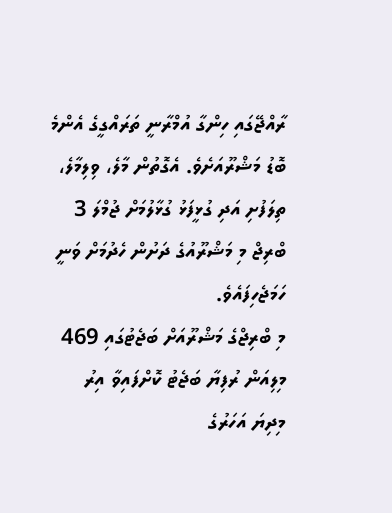ރާއްޖޭގައި ހިންގާ އުމްރާނީ ތަރައްގީގެ އެންމެ ބޮޑު މަޝްރޫއަށެވެ. އެގޮތުން މާލެ، ވިލިމާލެ، ތިލަފުށި އަދި ގުޅީފަޅު ގުޅާލުމަށް ޖުމްލަ 3 ބްރިޖް މި މަޝްރޫއުގެ ދަށުން ހެދުމަށް ވަނީ ހަމަޖެހިފައެވެ.
މި ބްރިޖްގެ މަޝްރޫއަށް ބަޖެޓުގައި 469 މިލިއަން ރުފިޔާ ބަޖެޓު ކޮށްފައިވާ އިރު މިދިޔަ އަހަރުގެ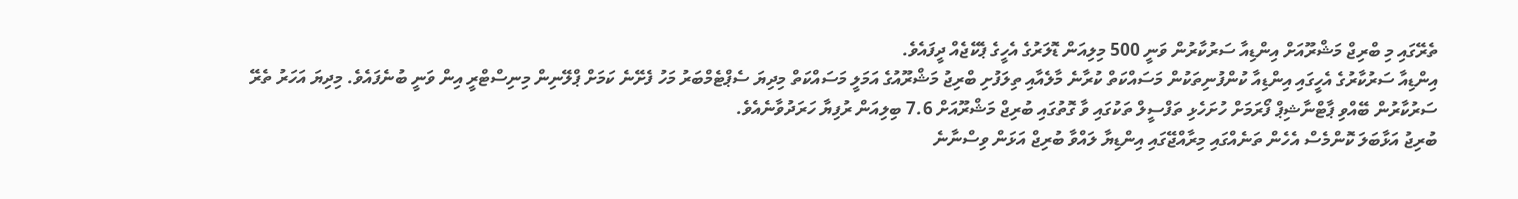ތެރޭގައި މި ބްރިޖް މަޝްރޫއަށް އިންޑިއާ ސަރުކާރުން ވަނީ 500 މިލިއަން ޑޮލަރުގެ އެހީގެ ޕެކޭޖެއް ދީފައެވެ.
އިންޑިއާ ސަރުކާރުގެ އެހީގައި އިންޑިއާ ކުންފުނިތަކުން މަސައްކަތް ކުރާނެ މާލެއާއި ތިލަފުށި ބްރިޖު މަޝްރޫއުގެ އަމަލީ މަސައްކަތް މިދިޔަ ސެޕްޓެމްބަރު މަހު ފެށޭނެ ކަމަށް ޕްލޭނިން މިނިސްޓްރީ އިން ވަނީ ބުނެފައެވެ. މިދިޔަ އަހަރު ތެރޭ ސަރުކާރުން ބޭއްވި ޕާޓްނާޝިޕް ފޯރަމަށް ހުށަހެޅި ތަފްސީލް ތަކުގައި ވާ ގޮތުގައި ބުރިޖް މަޝްރޫއަށް 7.6 ބިލިއަން ރުފިޔާ ހަރަދުވާނެއެވެ.
ބުރިޖު އަޅާބަލަ ކޮންމެސް އެހެން ތަނެއްގައި މިރާއްޖޭގައި އިންޑިޔާ ލައްވާ ބުރިޖް އަޅަން ވިސްނާނެ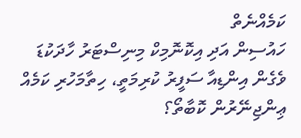ކަމެއްނެތް
ހައުސިން އަދި އިކޮނޮމިކް މިނިސްޓަރު ހާދަކުޑަ ވެގެން އިންޑިއާ ސަފީރު ކުރިމަތީ، ހިތާމަހުރި ކަމެއް
ޢިންޖިނޭރުން ކޮބާތޯ؟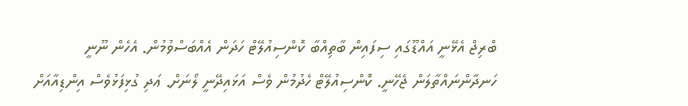ބްރިޖް އެޅޭނީ އައްޑޫގައި ސިފައިން ބާތިއްބާ ކޮންސިއުލޭޓް ހަދަން އެއްބަސްވުމުން. އެހެން ނޫނީ ހަނދާންނައްތާލަން ޖެހޭނީ. ކޮންސިއުލޭޓް ހެދުމުން ވެސް އަޅައިދޭނީ ލޯނަށް. ޢަދި ގުޅިފަޅުވެސް އިންޑިއާއަށް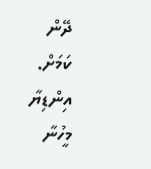ދޭން ކަމަށް. އިންޑިޔާ މީހުނާ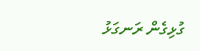ގުޅިގެން ރަނގަޅު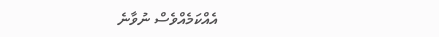އެއްކަމެއްވެސް ނުވާނެ